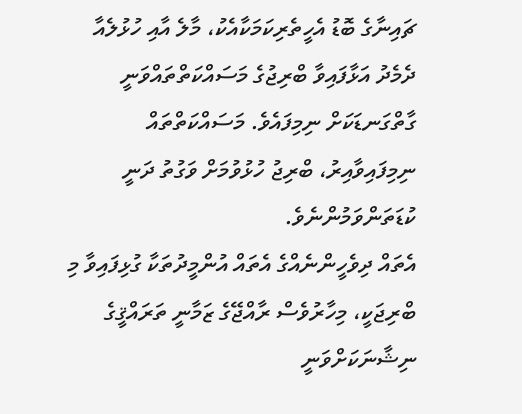ޗައިނާގެ ބޮޑު އެހީތެރިކަމަކާއެކު، މާލެ އާއި ހުޅުލެއާ ދެމެދު އަޅާފައިވާ ބްރިޖުގެ މަސައްކަތްތައްވަނީ ގާތްގަނޑަކަށް ނިމިފައެވެ. މަސައްކަތްތައް ނިމިފައިވާއިރު، ބްރިޖު ހުޅުވުމަށް ވަގުތު ދަނީ ކުޑަތަންވަމުންނެވެ.
އެތައް ދިވެހީންނެއްގެ އެތައް އުންމީދުތަކާ ގުޅިފައިވާ މި ބްރިޖަކީ، މިހާރުވެސް ރާއްޖޭގެ ޒަމާނީ ތަރައްޤީގެ ނިޝާނަކަށްވަނީ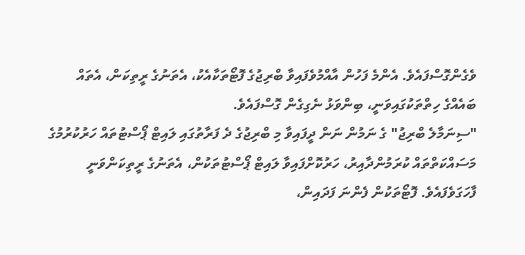ވެގެންގޮސްފައެވެ. އެންމެ ފަހުން އާއްމުވެފައިވާ ބްރިޖުގެ ފޮޓޯތަކާއެކު، އެތަނުގެ ރީތިކަން، އެތައް ބައެއްގެ ހިތްތަކުގައިވަނީ، ބިންވަޅު ނެގިގެން ގޮސްފައެވެ.
"ސިނަމާލެ ބްރިޖު" ގެ ނަމުން ނަން ދީފައިވާ މި ބްރިޖުގެ ދެ ފަރާތުގައި ލައިޓް ޕޯސްޓުތައް ހަރުކުރުމުގެ މަސައްކަތްތައް ކުރަމުންދާއިރު، ހަރުކޮށްފައިވާ ލައިޓް ޕޯސްޓުތަކުން، އެތަނުގެ ރީތިކަންވަނީ ފާހަގަވެފައެވެ. ފޮޓޯތަކުން ފެންނަ ފަދައިން،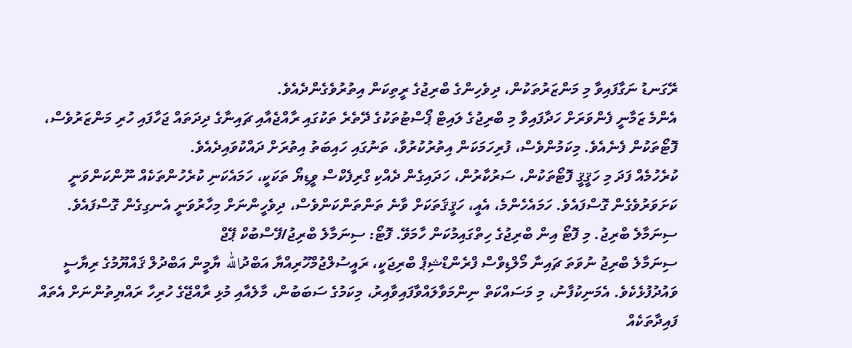ރޭގަނޑު ނަގާފައިވާ މި މަންޒަރުތަކުން، ދިވެހިންގެ ބްރިޖުގެ ރީތިކަން އިތުރުވެގެންދެއެވެ.
އެންމެ ޒަމާނީ ފެންވަރަށް ހަދާފައިވާ މި ބްރިޖުގެ ލައިޓް ޕޯސްޓުތަކުގެ ދޭތެރެ ތަކުގައި ރާއްޖެއާއި ޗައިނާގެ ދިދަތައް ޖަހާފައި ހުރި މަންޒަރުވެސް، ފޮޓޯތަކުން ފެނެއެވެ. މިކަމުންވެސް، ފުރިހަމަކަން އިތުރުކުރުވާ، ތަނުގައި ހައިބަތު އިތުރަށް ދައްކުވައިދެއެވެ.
ކުރެހުމެއް ފަދަ މި ހަޤީޤީ ފޮޓޯތަކުން، ސަރުކާރުން، ހަދައިގެން ދެއްކި ގްރިފެކްސް ވީޑިޔޯ ތަކަކީ، ހަމައެކަނި ކުރެހުންތަކެއް ނޫންކަންވަނީ ކަށަވަރުވެގެން ގޮސްފައެވެ. ހަމައެހެންމެ، އެއީ، ހަޤީޤަތަކަށް ވާނެ ތަންތަންކަންވެސް، ދިވެހީންނަށް މިހާރުވަނީ އެނގިގެން ގޮސްފައެވެ.
ސިނަމާލެ ބްރިޖު. މި ފޮޓޯ އިން ބްރިޖުގެ ހިތްގައިމުކަން ހާމަވޭ. ފޮޓޯ: ސިނަމާލެ ބްރިޖު/ފޭސްބުކް ޕޭޖް
ސިނަމާލެ ބްރިޖު ނުވަތަ ޗައިނާ މޯލްޑިވްސް ފްރެންޑްޝިޕް ބްރިޖަކީ، ރައީސުލްޖުމްހޫރިއްޔާ އަބްދުالله ޔާމީން އަބްދުލް ޤައްޔޫމުގެ ރިޔާސީ ވައުދުފުޅެކެވެ. އެމަނިކުފާނު، މި މަސައްކަތް ނިންމަވާލައްވާފައިވާއިރު، މިކަމުގެ ސަބަބުން، މާލެއާއި މުޅި ރާއްޖޭގެ ހުރިހާ ރައްޔިތުންނަށް އެތައް ފައިދާތަކެއް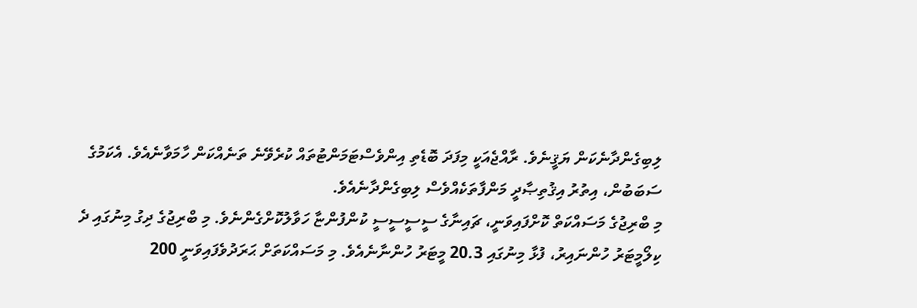ލިބިގެންދާނެކަން ޔަޤީނެވެ. ރާއްޖެއަކީ މިފަދަ ބޮޑެތި އިންވެސްޓަމަންޓުތައް ކުރެވޭނެ ތަނެއްކަން ހާމަވާނެއެވެ. އެކަމުގެ ސަބަބުން، އިތުރު އިޤުތިޞާދީ މަންފާތަކެއްވެސް ލިބިގެންދާނެއެވެ.
މި ބްރިޖުގެ މަސައްކަތް ކޮށްފައިވަނީ، ޗައިނާގެ ސީސީސީސީ ކުންފުންޏާ ހަވާލުކޮށްގެންނެވެ. މި ބްރިޖުގެ ދިގު މިނުގައި ދެ ކިލޯމީޓަރު ހުންނައިރު، ފުޅާ މިނުގައި 20.3 މީޓަރު ހުންނާނެއެވެ. މި މަސައްކަތަށް ޙަރަދުވެފައިވަނީ 200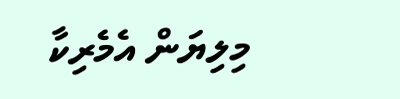މިލިޔަން އެމެރިކާ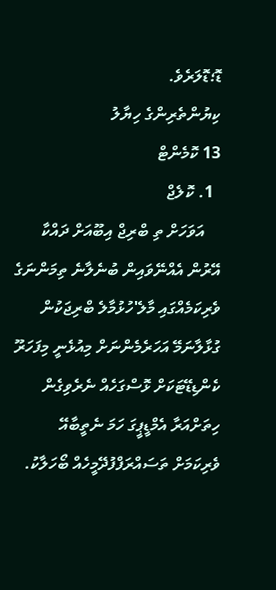ޑޮ؛ޑޮލަރެވެ.
ކިޔުންތެރިންގެ ހިޔާލު
13 ކޮމެންޓް
  1. ކޮލެޖް
    އަވަހަށް ތި ބްރިޖް އިބޫއަށް ދައްކާ އޭރުން އެއްނޭވައިން ބުނެލާނެ ތިމަންނަގެ ވެރިކަމެއްގައި މާލެ'ހުޅުމާލެ ބްރިޖަކުން ގުޅާލާނަމޭ އަހަރެމެންނަށް މިއުޅެނީ މިފަހަރޫ ކެންޑިޑޭޓަކަށް ޅޮސްގަހެއް ނެރެވިގެން ހިތަށްއަރާ އެމްޑީޕީގަ ހަމަ ނެތީބާއޭ ވެރިކަމަށް ތަސައްރަފްފުދޭމީހެއް ބޯހަލާކު.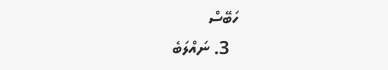ހަބޭސް
  3. ނައްލަބެ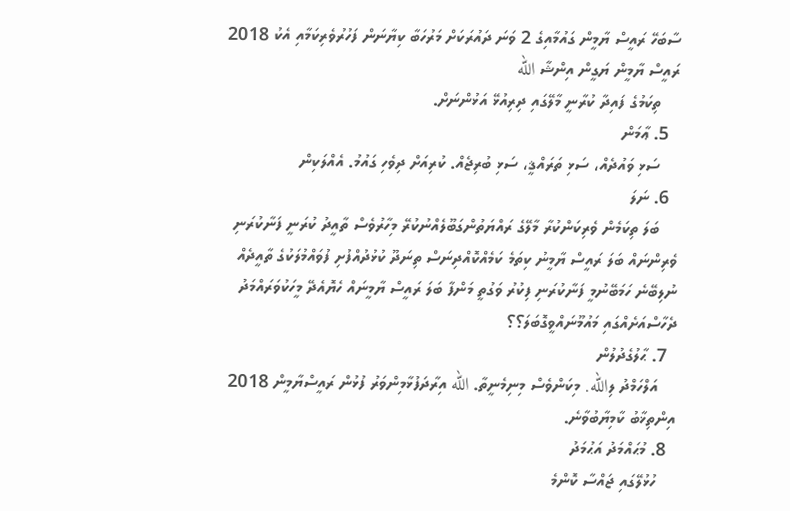ސާބަހޭ ރައީސް ޔާމީން ގައުމާއިގެ 2 ވަނަ ދައުރަކަށް މަރުހަބާ ކިޔާނަން ފަހުރުވެރިކަމާއި އެކު 2018 ރައީސް ޔާމީން ޔަގީން އިންޝާ الله
    ތިކަމުގެ ފައިދާ ކުރާނީ މާލޭގައި ދިރިއުޅޭ އަޅުންނަށް.
  5. ޢާމަން
    ސަޅި ވައުދެއް، ސަޅި ތަރައްޤީ، ސަޅި ބުރިޖެއް. ކުރިއަށް ދިވެހި ގައުމު. އެއްލަކިން
  6. ނަލަ
    ބަލަ ތިކަމެން ވެރިކަންކުރާ މާލޭގެ ރައްޔަތުންގަބޫލެއްނުކުރޭ މިހާރުވެސް ތާއީދު ކުރަނީ ފަނާކުރަނި ވެރިންނައް ބަލަ ރައީސް ޔާމީނު ކިތަމެ ކަމެއްކޮއްދިނަސް ތިނަދޫ ކުޅުދުއްފުށި ފުވައްމުލަކުގެ ތާއީދެއް ނުލިބޭނެ ހަމަބޭނުމީ ފަނާކުރަނި ފިކުރު ވަގުތީ މަންފާ ބަލަ ރައީސް ޔާމީނައް ހެޔޮއެދޭ މީހަކުވަރައްމަދު ދެހާސްއަށެއްގައި މައުމޫނައްވީގޮބަލަ؟؟
  7. ޙާލުގެދުލުން
    އަލްހަމްދު ލިالله. މިކަންވެސް މިނިމެނީތާ. الله އިރާދަފުޅާމިންވަރު ފުޅުން ރައީސްޔާމީން 2018 އިންތިޚާބު ކާމިޔާބުވާނެ.
  8. މުޙައްމަދު އަޙުމަދު
    ހުޅުލޭގައި ޖައްސާ ކޮންމެ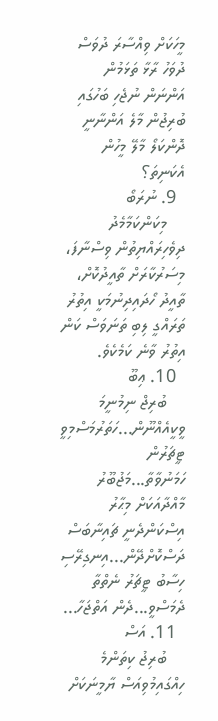މީހަކަށް ވިއްސާރަ ދުވަސް ދުވަހު ރާޅާ ތަޅަމުން އަންނަން ނުޖެހި ބަހުގައި ބުރިޖުން މާލެ އަންނާނީ ދޮންކަލޯ މާލޭ މީހުން އެކަނިތަ؟
  9. ނުރަބޯ
    މިކަންކަމާމެދު ދިވެހިރައްޔިތުން ވިސްނާފަ، މިސަރުކާރަށް ތާއީދުކޮށް، ތާއީދު ހޯދައިދިނުމަކީ އިތުރު ތަރައްގީ ލިބި ތަނަވަސް ކަން އިތުރު ވާނެ ކަމެކެވެ.
  10. ޢިބޫ
    ބުރިޖް ނިމުނީމަ ވީކީއެއްނޫން...ހަތަރުމަސްމިވީ ޓީޗަރުން ހަމަނުވާތާ...މަޖުބޫރު މާއްދާއަކަށް މިޙާރު އިސްކަންދެނީ ޗައިނާބަސް ދަސްކޮށްދޭން...އިނގިރޭސި ހިސާބު ޓީޗަރު ނެތްތާ ދެމަސްވީ...ދެން އަތްޖަހާ...
  11. އަސް
    ބުރިޖު ކިތަންމެ ހިއްގައިމުވިއަސް ޔާމީނަކަށް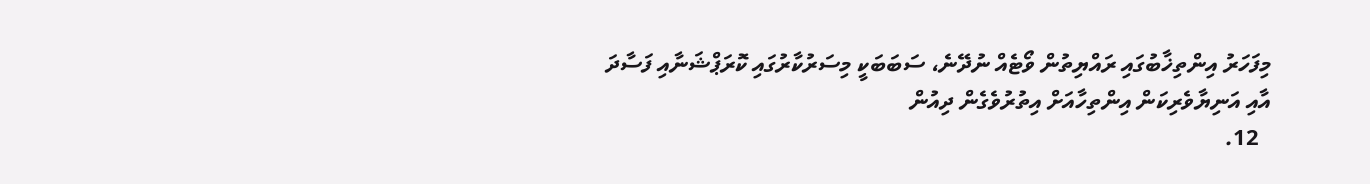މިފަހަރު އިންތިޚާބުގައި ރައްޔިތުން ވޯޓެއް ނުދޭނެ، ސަބަބަކީ މިސަރުކާރުގައި ކޮރަޕްޝަނާއި ފަސާދަ އާއި އަނިޔާވެރިކަން އިންތިހާއަށް އިތުރުވެގެން ދިއުން
  12.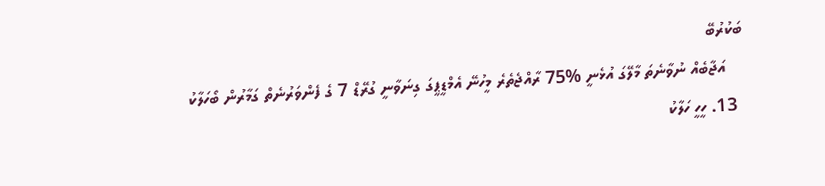ބަކުރުބޭ
    އަޖާބެއް ނުވާނެތަ މާލޭގަ އުޅެނީ %75 ރާއްޖެތެރެ މީހުނޭ އެމްޑީޕީގަ ގިނަވާނީ ގުރޭޑް 7 ގެ ފެންވަރުނެތް ގަމާރުން ބޯހަލާކު
  13. ހީހީ ހަލާކު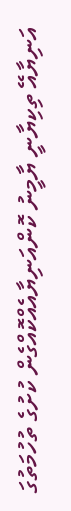އަނިޔާއޭ ތިކިޔާނީ ޔާމީނު ކޮންއަނިޔާއެއްކޮއްގެން ކުށުގެ ތުހުމަތުގަ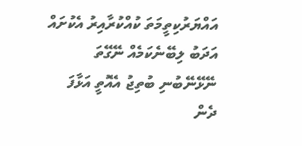އައްޔަރުކިތީމަތަ ކުއްކުރާއިރު އެކުށައް އަދަބު ލިބޭނެކަމެއް ނޭގޭތަ ނޭޅޭނޭބުނި ބުތިޖު އެއޮތީ އަޅާފަ ދެން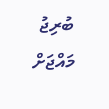ބުރިޖު މައްޖަށް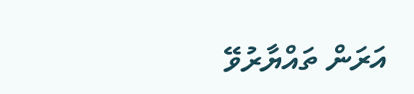އަރަން ތައްޔާރުވޭ